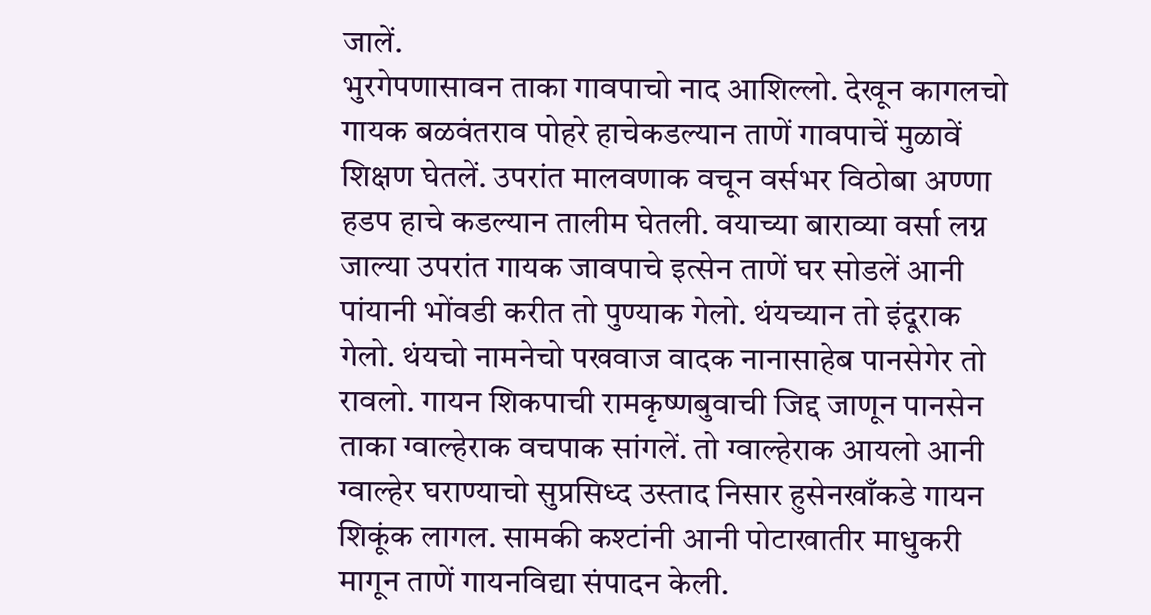जालें.
भुरगेपणासावन ताका गावपाचो नाद आशिल्लो. देखून कागलचो गायक बळवंतराव पोहरे हाचेकडल्यान ताणें गावपाचें मुळावें शिक्षण घेतलें. उपरांत मालवणाक वचून वर्सभर विठोबा अण्णा हडप हाचे कडल्यान तालीम घेतली. वयाच्या बाराव्या वर्सा लग्न जाल्या उपरांत गायक जावपाचे इत्सेन ताणें घर सोडलें आनी पांयानी भोंवडी करीत तो पुण्याक गेलो. थंयच्यान तो इंदूराक गेलो. थंयचो नामनेचो पखवाज वादक नानासाहेब पानसेगेर तो रावलो. गायन शिकपाची रामकृष्णबुवाची जिद्द जाणून पानसेन ताका ग्वाल्हेराक वचपाक सांगलें. तो ग्वाल्हेराक आयलो आनी ग्वाल्हेर घराण्याचो सुप्रसिध्द उस्ताद निसार हुसेनखाँकडे गायन शिकूंक लागल. सामकी कश्टांनी आनी पोटाखातीर माधुकरी मागून ताणें गायनविद्या संपादन केली.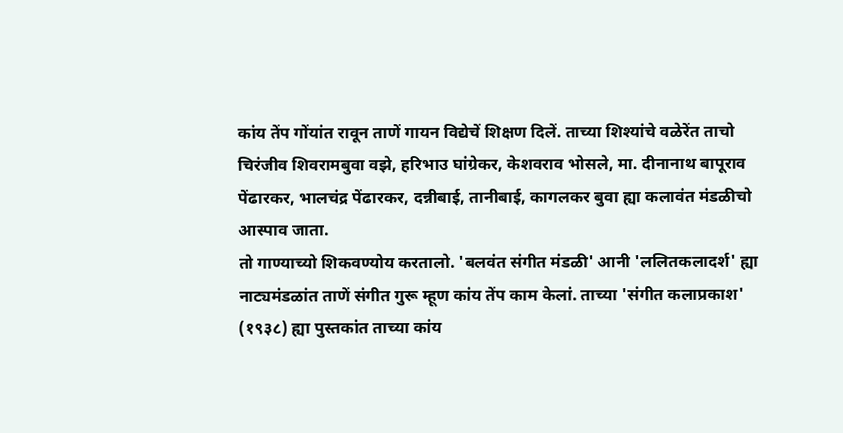कांय तेंप गोंयांत रावून ताणें गायन विद्येचें शिक्षण दिलें. ताच्या शिश्यांचे वळेरेंत ताचो चिरंजीव शिवरामबुवा वझे, हरिभाउ घांग्रेकर, केशवराव भोसले, मा. दीनानाथ बापूराव पेंढारकर, भालचंद्र पेंढारकर, दन्नीबाई, तानीबाई, कागलकर बुवा ह्या कलावंत मंडळीचो आस्पाव जाता.
तो गाण्याच्यो शिकवण्योय करतालो. 'बलवंत संगीत मंडळी' आनी 'ललितकलादर्श' ह्या नाट्यमंडळांत ताणें संगीत गुरू म्हूण कांय तेंप काम केलां. ताच्या 'संगीत कलाप्रकाश' (१९३८) ह्या पुस्तकांत ताच्या कांय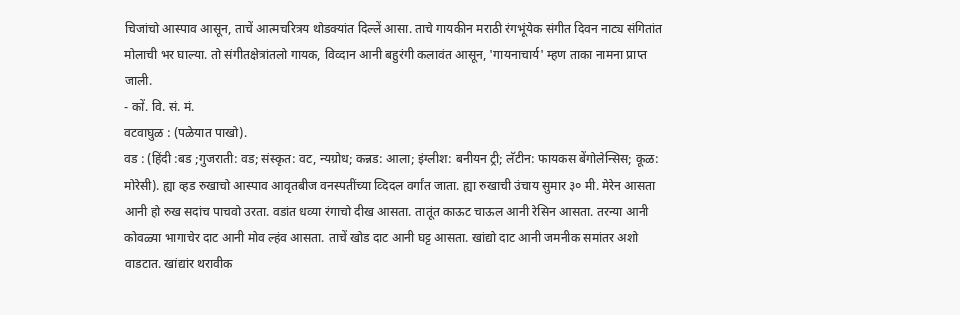चिजांचो आस्पाव आसून, ताचें आत्मचरित्रय थोडक्यांत दिल्लें आसा. ताचे गायकीन मराठी रंगभूंयेक संगीत दिवन नाट्य संगितांत मोलाची भर घाल्या. तो संगीतक्षेत्रांतलो गायक, विव्दान आनी बहुरंगी कलावंत आसून, 'गायनाचार्य' म्हण ताका नामना प्राप्त जाली.
- कों. वि. सं. मं.
वटवाघुळ : (पळेयात पाखो).
वड : (हिंदी :बड ;गुजराती: वड; संस्कृत: वट, न्यग्रोध; कन्नड: आला; इंग्लीश: बनीयन ट्री; लॅटीन: फायकस बेंगोलेन्सिस; कूळ: मोरेसी). ह्या व्हड रुखाचो आस्पाव आवृतबीज वनस्पतींच्या व्दिदल वर्गांत जाता. ह्या रुखाची उंचाय सुमार ३० मी. मेरेन आसता आनी हो रुख सदांच पाचवो उरता. वडांत धव्या रंगाचो दीख आसता. तातूंत काऊट चाऊल आनी रेसिन आसता. तरन्या आनी कोवळ्या भागाचेर दाट आनी मोव ल्हंव आसता. ताचें खोड दाट आनी घट्ट आसता. खांद्यो दाट आनी जमनीक समांतर अशो वाडटात. खांद्यांर थरावीक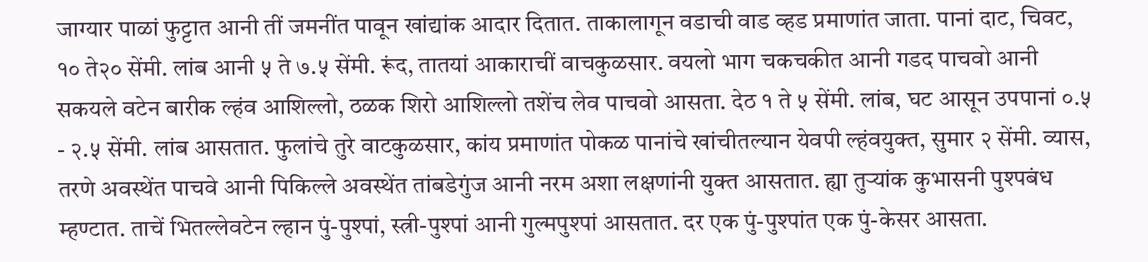जाग्यार पाळां फुट्टात आनी तीं जमनींत पावून खांद्यांक आदार दितात. ताकालागून वडाची वाड व्हड प्रमाणांत जाता. पानां दाट, चिवट, १० ते२० सेंमी. लांब आनी ५ ते ७.५ सेंमी. रूंद, तातयां आकाराचीं वाचकुळसार. वयलो भाग चकचकीत आनी गडद पाचवो आनी सकयले वटेन बारीक ल्हंव आशिल्लो, ठळक शिरो आशिल्लो तशेंच लेव पाचवो आसता. देठ १ ते ५ सेंमी. लांब, घट आसून उपपानां ०.५ - २.५ सेंमी. लांब आसतात. फुलांचे तुरे वाटकुळसार, कांय प्रमाणांत पोकळ पानांचे खांचीतल्यान येवपी ल्हंवयुक्त, सुमार २ सेंमी. व्यास, तरणे अवस्थेंत पाचवे आनी पिकिल्ले अवस्थेंत तांबडेगुंज आनी नरम अशा लक्षणांनी युक्त आसतात. ह्या तुऱ्यांक कुभासनी पुश्पबंध म्हण्टात. ताचें भितल्लेवटेन ल्हान पुं-पुश्पां, स्त्री-पुश्पां आनी गुल्मपुश्पां आसतात. दर एक पुं-पुश्पांत एक पुं-केसर आसता.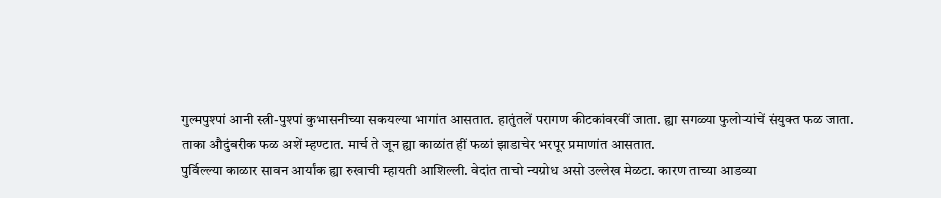गुल्मपुश्पां आनी स्त्री-पुश्पां कुभासनीच्या सकयल्या भागांत आसतात. हातुंतलें परागण कीटकांवरवीं जाता. ह्या सगळ्या फुलोऱ्यांचें संयुक्त फळ जाता. ताका औदुंबरीक फळ अशें म्हण्टात. मार्च ते जून ह्या काळांत हीं फळां झाडाचेर भरपूर प्रमाणांत आसतात.
पुर्विल्ल्या काळार सावन आर्यांक ह्या रुखाची म्हायती आशिल्ली. वेदांत ताचो न्यग्रोध असो उल्लेख मेळटा. कारण ताच्या आडव्या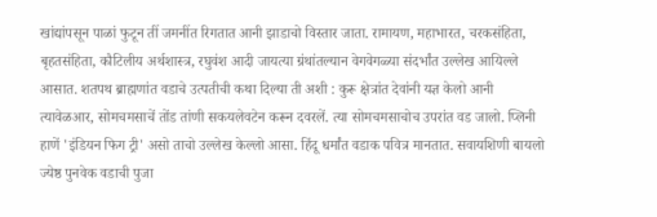खांद्यांपसून पाळां फुटून तीं जमनींत रिगतात आनी झाडाचो विस्तार जाता. रामायण, महाभारत, चरकसंहिता, बृहतसंहिता, कौटिलीय अर्थशास्त्र, रघुवंश आदी जायत्या ग्रंथांतल्यान वेगवेगळ्या संदर्भांत उल्लेख आयिल्ले आसात. शतपथ ब्राह्मणांत वडाचे उत्पतीची कथा दिल्या ती अशी : कुरू क्षेत्रांत देवांनी यज्ञ केलो आनी त्यावेळआर, सोमचमसाचें तोंड तांणी सकयलेवटेन करून दवरलें. त्या सोमचमसाचोच उपरांत वड जालो. प्लिनी हाणें 'इंडियन फिग ट्री' असो ताचो उल्लेख केल्लो आसा. हिंदू धर्मांत वडाक पवित्र मानतात. सवायशिणी बायलो ज्येष्ठ पुनवेक वडाची पुजा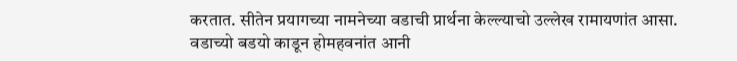करतात. सीतेन प्रयागच्या नामनेच्या वडाची प्रार्थना केल्ल्याचो उल्लेख रामायणांत आसा. वडाच्यो बडयो काडून होमहवनांत आनी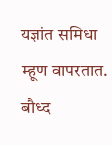यज्ञांत समिधा म्हूण वापरतात. बौध्द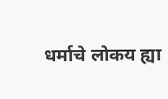धर्माचे लोकय ह्या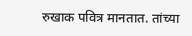रुखाक पवित्र मानतात. तांच्या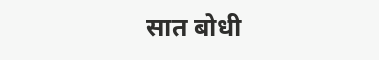सात बोधी